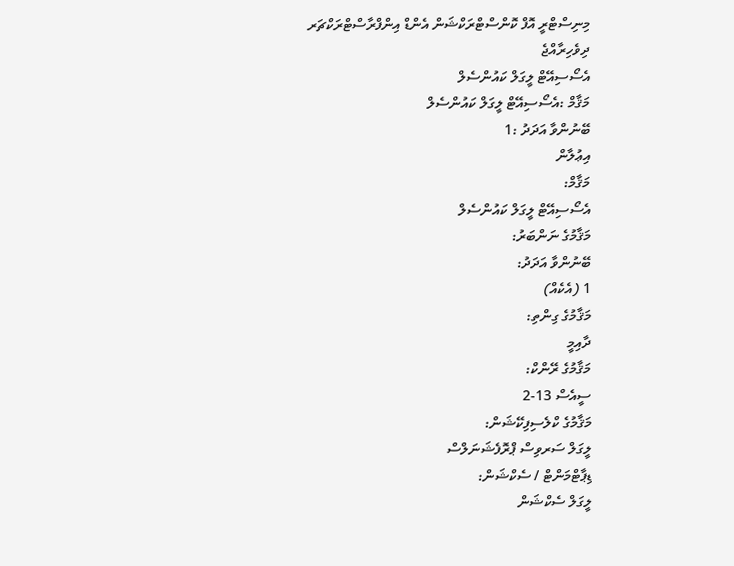މިނިސްޓްރީ އޮފް ކޮންސްޓްރަކްޝަން އެންޑް އިންފްރާސްޓްރަކްޗަރ
ދިވެހިރާއްޖެ
އެސޯސިއޭޓް ލީގަލް ކައުންސެލް
މަޤާމް :އެސޯސިއޭޓް ލީގަލް ކައުންސެލް
ބޭނުންވާ އަދަދު :1
އިޢުލާން
މަޤާމް:
އެސޯސިއޭޓް ލީގަލް ކައުންސެލް
މަޤާމުގެ ނަންބަރު:
ބޭނުންވާ އަދަދު:
1 (އެކެއް)
މަޤާމުގެ ގިންތި:
ދާއިމީ
މަޤާމުގެ ރޭންކް:
ސީއެސް 13-2
މަޤާމުގެ ކްލެސިފިކޭޝަން:
ލީގަލް ސަރވިސް ޕްރޮފެޝަނަލްސް
ޑިޕާޓްމަންޓް / ސެކްޝަން:
ލީގަލް ސެކްޝަން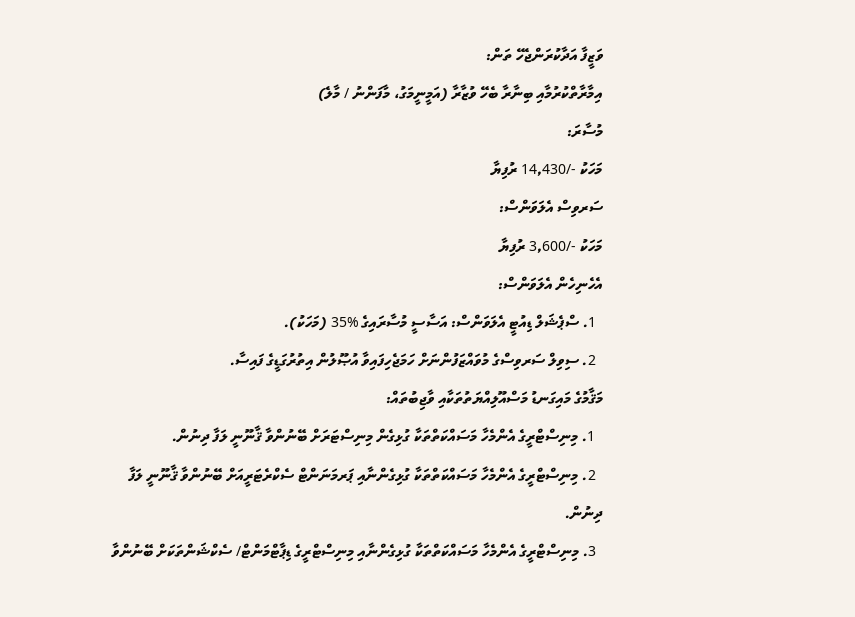ވަޒީފާ އަދާކުރަންޖެހޭ ތަން:
އިމާރާތްކުރުމާއި ބިނާރާ ބެހޭ ވުޒާރާ (އަމީނީމަގު، މާފަންނު / މާލެ)
މުސާރަ:
މަހަކު -/14,430 ރުފިޔާ
ސަރވިސް އެލަވަންސް:
މަހަކު -/3,600 ރުފިޔާ
އެހެނިހެން އެލަވަންސް:
  1. ސްޕެޝަލް ޑިއުޓީ އެލަވަންސް: އަސާސީ މުސާރައިގެ %35 (މަހަކު).
  2. ސިވިލް ސަރވިސްގެ މުވައްޒަފުންނަށް ހަމަޖެހިފައިވާ އުޞޫލުން އިތުރުގަޑީގެ ފައިސާ.
މަޤާމުގެ މައިގަނޑު މަސްއޫލިއްޔަތުތަކާއި ވާޖިބުތައް:
  1. މިނިސްޓްރީގެ އެންމެހާ މަސައްކަތްތަކާ ގުޅިގެން މިނިސްޓަރަށް ބޭނުންވާ ޤާނޫނީ ލަފާ ދިނުން.
  2. މިނިސްޓްރީގެ އެންމެހާ މަސައްކަތްތަކާ ގުޅިގެންނާއި ޕަރމަނަންޓް ސެކްރެޓަރީއަށް ބޭނުންވާ ޤާނޫނީ ލަފާ ދިނުން.
  3. މިނިސްޓްރީގެ އެންމެހާ މަސައްކަތްތަކާ ގުޅިގެންނާއި މިނިސްޓްރީގެ ޑިޕާޓްމަންޓް/ ސެކްޝަންތަކަށް ބޭނުންވާ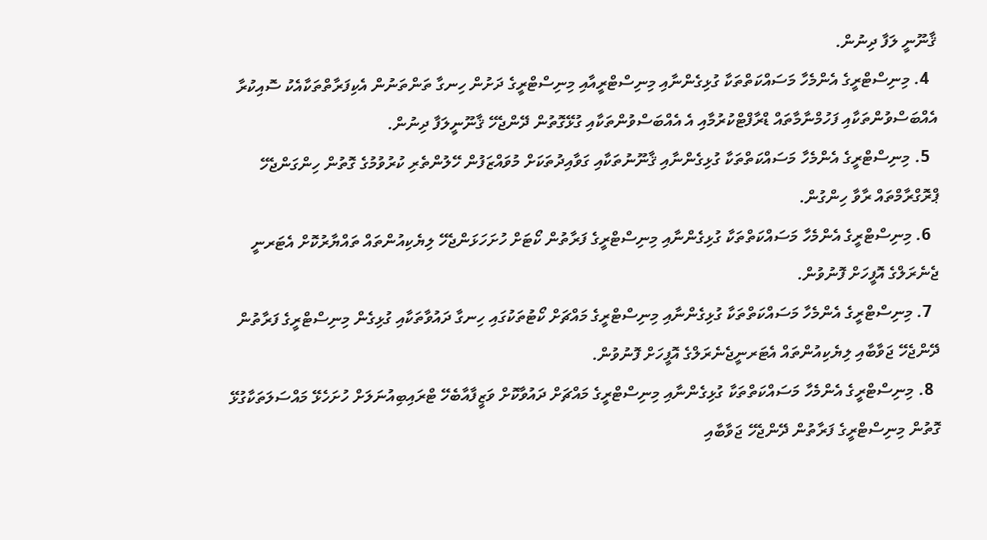ޤާނޫނީ ލަފާ ދިނުން.
  4. މިނިސްޓްރީގެ އެންމެހާ މަސައްކަތްތަކާ ގުޅިގެންނާއި މިނިސްޓްރީއާއި މިނިސްޓްރީގެ ދަށުން ހިނގާ ތަންތަނުން އެކިފަރާތްތަކާއެކު ސޮއިކުރާ އެއްބަސްވުންތަކާއި ފަހުމްނާމާތައް ޑްރާފްޓްކުރުމާއި އެ އެއްބަސްވުންތަކާއި ގުޅޭގޮތުން ދޭންޖެހޭ ޤާނޫނީލަފާ ދިނުން.
  5. މިނިސްޓްރީގެ އެންމެހާ މަސައްކަތްތަކާ ގުޅިގެންނާއި ޤާނޫނުތަކާއި ގަވާއިދުތަކަށް މުވައްޒަފުން ހޭލުންތެރި ކުރުވުމުގެ ގޮތުން ހިންގަންޖެހޭ ޕްރޮގްރާމްތައް ރާވާ ހިންގުން.
  6. މިނިސްޓްރީގެ އެންމެހާ މަސައްކަތްތަކާ ގުޅިގެންނާއި މިނިސްޓްރީގެ ފަރާތުން ކޯޓަށް ހުށަހަޅަންޖެހޭ ލިޔެކިއުންތައް ތައްޔާރުކޮށް އެޓަރނީ ޖެނެރަލްގެ އޮފީހަށް ފޮނުވުން.
  7. މިނިސްޓްރީގެ އެންމެހާ މަސައްކަތްތަކާ ގުޅިގެންނާއި މިނިސްޓްރީގެ މައްޗަށް ކޯޓުތަކުގައި ހިނގާ ދައުވާތަކާއި ގުޅިގެން މިނިސްޓްރީގެ ފަރާތުން ދޭންޖެހޭ ޖަވާބާއި ލިޔެކިއުންތައް އެޓަރނީޖެނެރަލްގެ އޮފީހަށް ފޮނުވުން.
  8. މިނިސްޓްރީގެ އެންމެހާ މަސައްކަތްތަކާ ގުޅިގެންނާއި މިނިސްޓްރީގެ މައްޗަށް ދައުވާކޮށް ވަޒީފާއާބެހޭ ޓްރައިބިއުނަލަށް ހުށަހެޅޭ މައްސަލަތަކާގުޅޭ ގޮތުން މިނިސްޓްރީގެ ފަރާތުން ދޭންޖެހޭ ޖަވާބާއި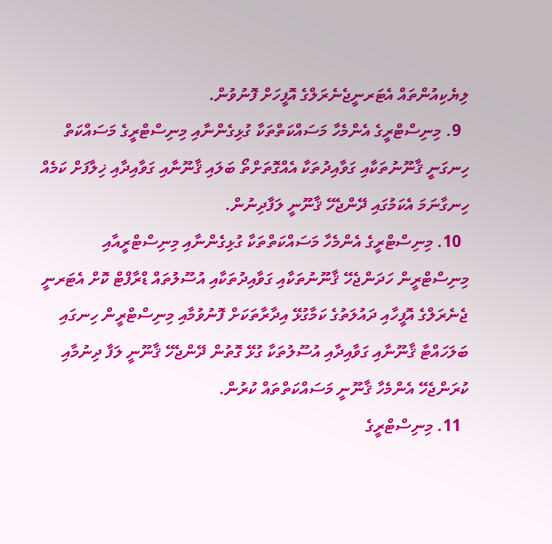ލިޔެކިއުންތައް އެޓަރނީޖެނެރަލްގެ އޮފީހަށް ފޮނުވުން.
  9. މިނިސްޓްރީގެ އެންމެހާ މަސައްކަތްތަކާ ގުޅިގެންނާއި މިނިސްޓްރީގެ މަސައްކަތް ހިނގަނީ ޤާނޫނުތަކާއި ގަވާއިދުތަކާ އެއްގޮތަށްތޯ ބަލައި ޤާނޫނާއި ގަވާއިދާއި ޚިލާފަށް ކަމެއް ހިނގާނަމަ އެކަމުގައި ދޭންޖެހޭ ޤާނޫނީ ލަފާދިނުން.
  10. މިނިސްޓްރީގެ އެންމެހާ މަސައްކަތްތަކާ ގުޅިގެންނާއި މިނިސްޓްރީއާއި މިނިސްޓްރީން ހަދަންޖެހޭ ޤާނޫނުތަކާއި ގަވާއިދުތަކާއި އުސޫލުތައް ޑްރާފްޓް ކޮށް އެޓަރނީ ޖެނެރަލްގެ އޮފީހާއި ދައުލަތުގެ ކަމާގުޅޭ އިދާރާތަކަށް ފޮނުވުމާއި މިނިސްޓްރީން ހިނގައި ބަލަހައްޓާ ޤާނޫނާއި ގަވާއިދާއި އުސޫލުތަކާ ގުޅޭ ގޮތުން ދޭންޖެހޭ ޤާނޫނީ ލަފާ ދިނުމާއި ކުރަންޖެހޭ އެންމެހާ ޤާނޫނީ މަސައްކަތްތައް ކުރުން.
  11. މިނިސްޓްރީގެ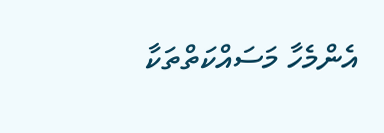އެންމެހާ މަސައްކަތްތަކާ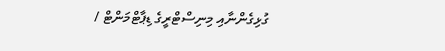ގުޅިގެންނާއި މިނިސްޓްރީގެ ޑިޕާޓްމަންޓް /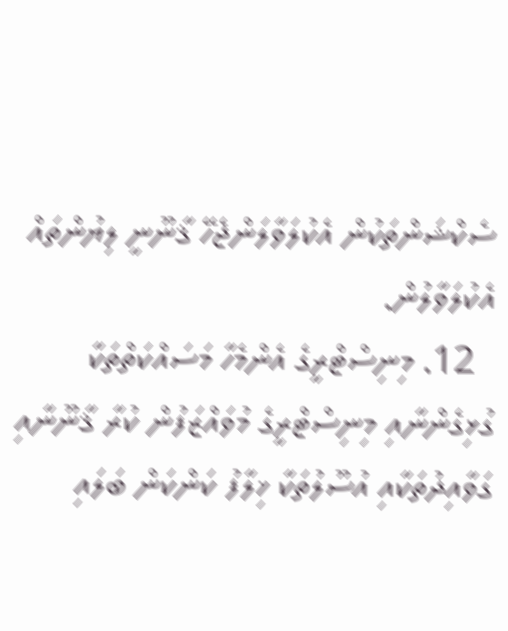ސެކްޝަންތަކުން އެކުލަވާލަންޖެހޭ ޤާނޫނީ ލިޔުންތައް އެކުލަވާލުން.
  12. މިނިސްޓްރީގެ އެންމެހާ މަސައްކަތްތަކާ ގުޅިގެންނާއި މިނިސްޓްރީގެ މުވައްޒަފުން ކުރާ ޤާނޫނާއި ގަވާއިދުތަކާއި އުސޫލުތަކާ ޚިލާފު ކަންކަން ބަލައި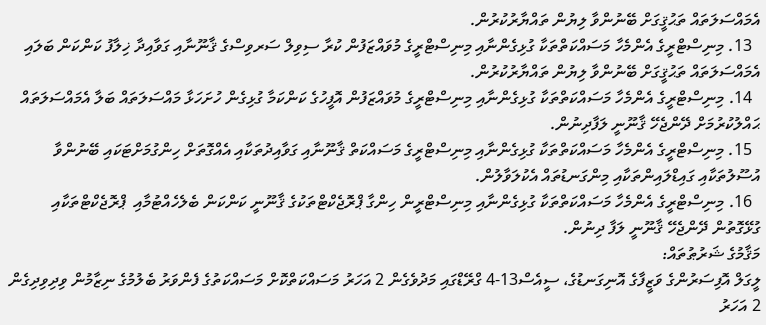އެމައްސަލަތައް ތަޙުޤީގަށް ބޭނުންވާ ލިޔުން ތައްޔާރުކުރުން.
  13. މިނިސްޓްރީގެ އެންމެހާ މަސައްކަތްތަކާ ގުޅިގެންނާއި މިނިސްޓްރީގެ މުވައްޒަފުން ކުރާ ސިވިލް ސަރވިސްގެ ޤާނޫނާއި ގަވާއިދާ ޚިލާފު ކަންކަން ބަލައި އެމައްސަލަތައް ތަޙުޤީގަށް ބޭނުންވާ ލިޔުން ތައްޔާރުކުރުން.
  14. މިނިސްޓްރީގެ އެންމެހާ މަސައްކަތްތަކާ ގުޅިގެންނާއި މިނިސްޓްރީގެ މުވައްޒަފުން އޮފީހުގެ ކަންކަމާ ގުޅިގެން ހުށަހަޅާ މައްސަލަތައް ބަލާ އެމައްސަލަތައް ޙައްލުކުރުމަށް ދޭންޖެހޭ ޤާނޫނީ ލަފާދިނުން.
  15. މިނިސްޓްރީގެ އެންމެހާ މަސައްކަތްތަކާ ގުޅިގެންނާއި މިނިސްޓްރީގެ މަސައްކަތް ޤާނޫނާއި ގަވާއިދުތަކާއި އެއްގޮތަށް ހިންގުމަށްޓަކައި ބޭނުންވާ އުސޫލުތަކާއި ގައިޑްލައިންތަކާއި މިންގަނޑުތައް އެކުލަވާލުން.
  16. މިނިސްޓްރީގެ އެންމެހާ މަސައްކަތްތަކާ ގުޅިގެންނާއި މިނިސްޓްރީން ހިންގާ ޕްރޮޖެކްޓްތަކުގެ ޤާނޫނީ ކަންކަން ބެލެހެއްޓުމާއި  ޕްރޮޖެކްޓްތަކާއި ގުޅޭގޮތުން ދޭންޖެހޭ ޤާނޫނީ ލަފާ ދިނުން.
މަޤާމުގެ ޝަރުޠުތައް:
ލީގަލް އޮފިސަރުންގެ ވަޒީފާގެ އޮނިގަނޑުގެ، ސީއެސް13-4 ގްރޭޑްގައި މަދުވެގެން 2 އަހަރު މަސައްކަތްކޮށް މަސައްކަތުގެ ފެންވަރު ބެލުމުގެ ނިޒާމުން ވިދިވިދިގެން 2 އަހަރު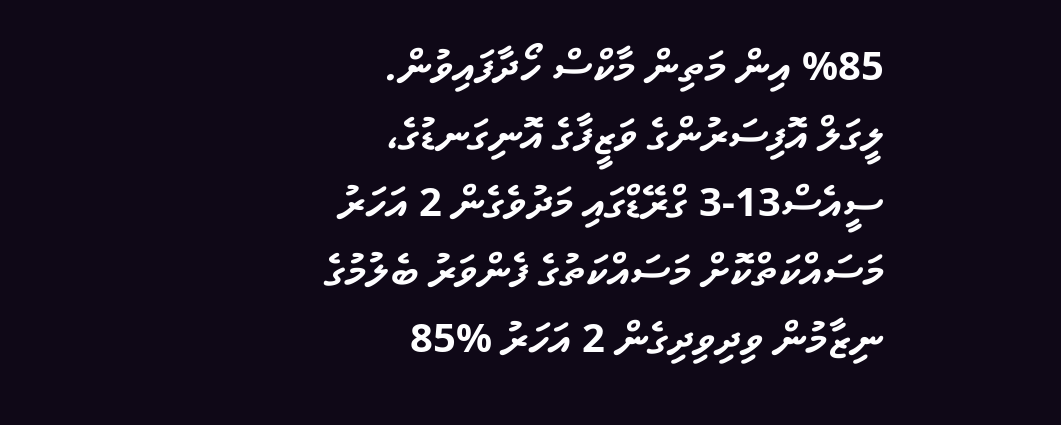%85 އިން މަތިން މާކްސް ހޯދާފައިވުން.
ލީގަލް އޮފިސަރުންގެ ވަޒީފާގެ އޮނިގަނޑުގެ، ސީއެސް13-3 ގްރޭޑްގައި މަދުވެގެން 2 އަހަރު މަސައްކަތްކޮށް މަސައްކަތުގެ ފެންވަރު ބެލުމުގެ ނިޒާމުން ވިދިވިދިގެން 2 އަހަރު %85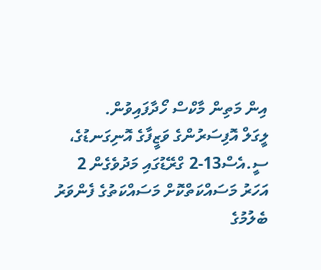އިން މަތިން މާކްސް ހޯދާފައިވުން.
ލީގަލް އޮފިސަރުންގެ ވަޒީފާގެ އޮނިގަނޑުގެ، ސީ.އެސް13-2 ގްރޭޑުގައި މަދުވެގެން 2 އަހަރު މަސައްކަތްކޮށް މަސައްކަތުގެ ފެންވަރު ބެލުމުގެ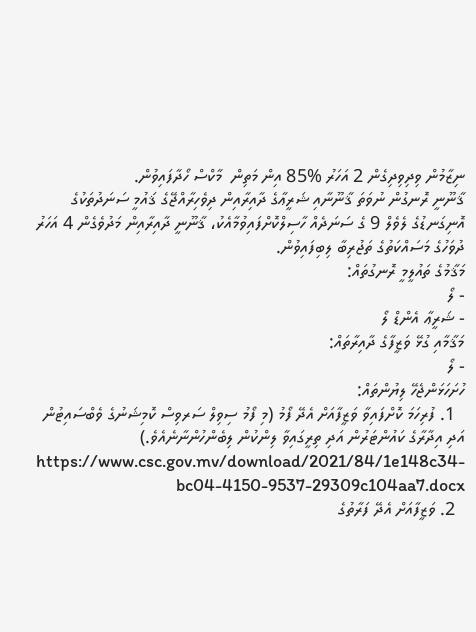ނިޒާމުން ވިދިވިދިގެން 2 އަހަރު %85 އިން މަތިން  މާކްސް ހޯދާފައިވުން.
ޤާނޫނީ ރޮނގުން ނުވަތަ ޤާނޫނާއި ޝަރީޢާގެ ދާއިރާއިން ދިވެހިރާއްޖޭގެ ޤައުމީ ސަނަދުތަކުގެ އޮނިގަނޑުގެ ލެވެލް 9 ގެ ސަނަދެއް ހާސިލްކޮށްފައިވުމާއެކު، ޤާނޫނީ ދާއިރާއިން މަދުވެގެން 4 އަހަރު ދުވަހުގެ މަސައްކަތުގެ ތަޖުރިބާ ލިބިފައިވުން.
މަޤާމުގެ ތައުލީމީ ރޮނގުތައް:
- ލޯ
- ޝަރީޢާ އެންޑް ލޯ
މަޤާމާއި ގުޅޭ ވަޒީފާގެ ދާއިރާތައް:
- ލޯ
ހުށަހަޅަންޖެހޭ ލިޔުންތައް:
  1. ފުރިހަމަ ކޮށްފައިވާ ވަޒީފާއަށް އެދޭ ފޯމު (މި ފޯމު ސިވިލް ސަރވިސް ކޮމިޝަނުގެ ވެބްސައިޓުން އަދި އިދާރާގެ ކައުންޓަރުން އަދި ތިރީގައިވާ ލިންކުން ލިބެންހުންނާނެއެވެ.)  https://www.csc.gov.mv/download/2021/84/1e148c34-bc04-4150-9537-29309c104aa7.docx
  2. ވަޒީފާއަށް އެދޭ ފަރާތުގެ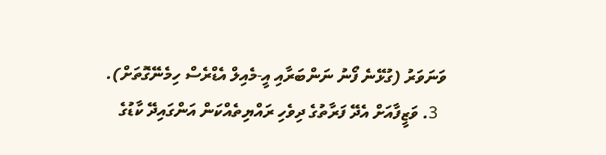ވަނަވަރު (ގުޅޭނެ ފޯނު ނަންބަރާއި އީ-މެއިލް އެޑްރެސް ހިމެނޭގޮތަށް).
  3. ވަޒީފާއަށް އެދޭ ފަރާތުގެ ދިވެހި ރައްޔިތެއްކަން އަންގައިދޭ ކާޑުގެ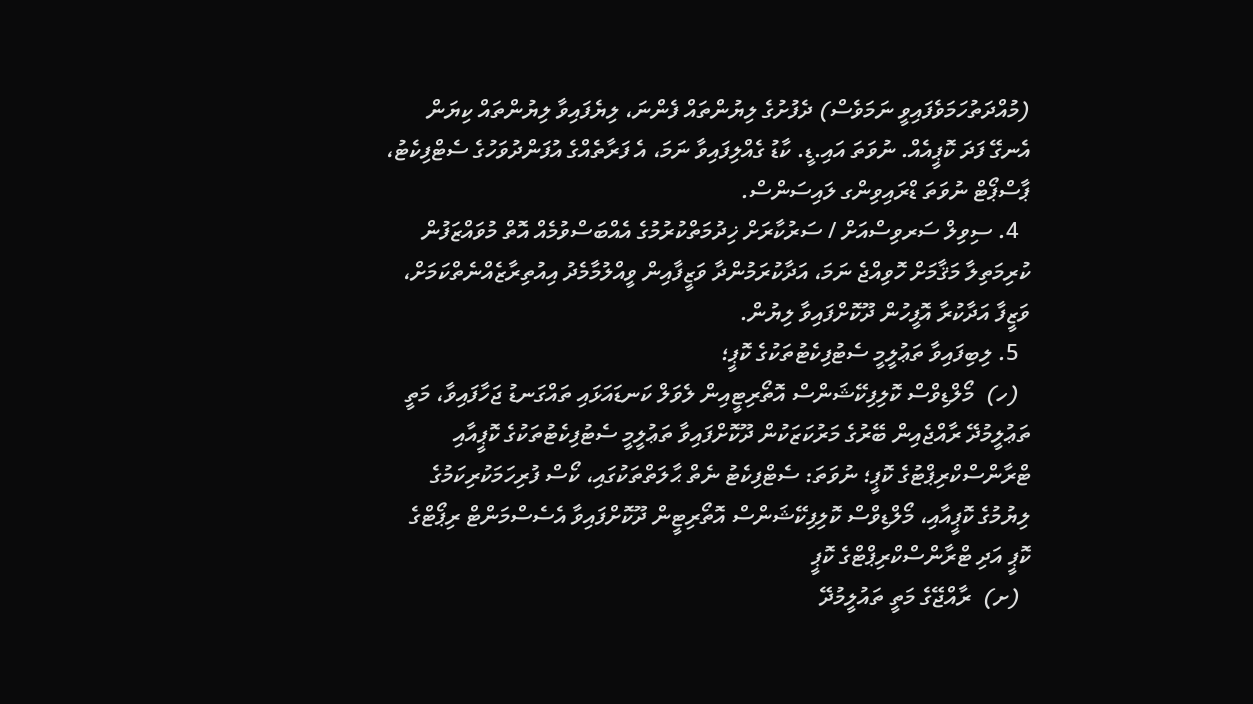(މުއްދަތުހަމަވެފައިވީ ނަމަވެސް) ދެފުށުގެ ލިޔުންތައް ފެންނަ، ލިޔެފައިވާ ލިޔުންތައް ކިޔަން އެނގޭ ފަދަ ކޮޕީއެއް. ނުވަތަ އައި.ޑީ. ކާޑު ގެއްލިފައިވާ ނަމަ، އެ ފަރާތެއްގެ އުފަންދުވަހުގެ ސެޓްފިކެޓު، ޕާސްޕޯޓް ނުވަތަ ޑްރައިވިންގ ލައިސަންސް.
  4. ސިވިލް ސަރވިސްއަށް / ސަރުކާރަށް ޚިދުމަތްކުރުމުގެ އެއްބަސްވުމެއް އޮތް މުވައްޒަފުން ކުރިމަތިލާ މަޤާމަށް ހޮވިއްޖެ ނަމަ، އަދާކުރަމުންދާ ވަޒީފާއިން ވީއްލުމާމެދު އިއުތިރާޒެއްނެތްކަމަށް، ވަޒީފާ އަދާކުރާ އޮފީހުން ދޫކޮށްފައިވާ ލިޔުން.
  5. ލިބިފައިވާ ތަޢުލީމީ ސެޓުފިކެޓުތަކުގެ ކޮޕީ؛
  (ހ)  މޯލްޑިވްސް ކޮލިފިކޭޝަންސް އޮތޯރިޓީއިން ލެވަލް ކަނޑައަޅައި ތައްގަނޑު ޖަހާފައިވާ، މަތީ ތަޢުލީމުދޭ ރާއްޖެއިން ބޭރުގެ މަރުކަޒަކުން ދޫކޮށްފައިވާ ތަޢުލީމީ ސެޓުފިކެޓުތަކުގެ ކޮޕީއާއި ޓްރާންސްކްރިޕްޓުގެ ކޮޕީ؛ ނުވަތަ: ސެޓްފިކެޓު ނެތް ޙާލަތްތަކުގައި، ކޯސް ފުރިހަމަކުރިކަމުގެ ލިޔުމުގެ ކޮޕީއާއި، މޯލްޑިވްސް ކޮލިފިކޭޝަންސް އޮތޯރިޓީން ދޫކޮށްފައިވާ އެސެސްމަންޓް ރިޕޯޓްގެ ކޮޕީ އަދި ޓްރާންސްކްރިޕްޓްގެ ކޮޕީ
  (ށ)  ރާއްޖޭގެ މަތީ ތައުލީމުދޭ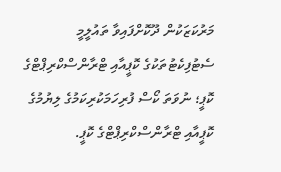މަރުކަޒަކުން ދޫކޮށްފައިވާ ތައުލީމީ ސެޓުފިކެޓުތަކުގެ ކޮޕީއާއި ޓްރާންސްކްރިޕްޓްގެ ކޮޕީ؛ ނުވަތަ ކޯސް ފުރިހަމަކުރިކަމުގެ ލިޔުމުގެ ކޮޕީއާއި ޓްރާންސްކްރިޕްޓްގެ ކޮޕީ.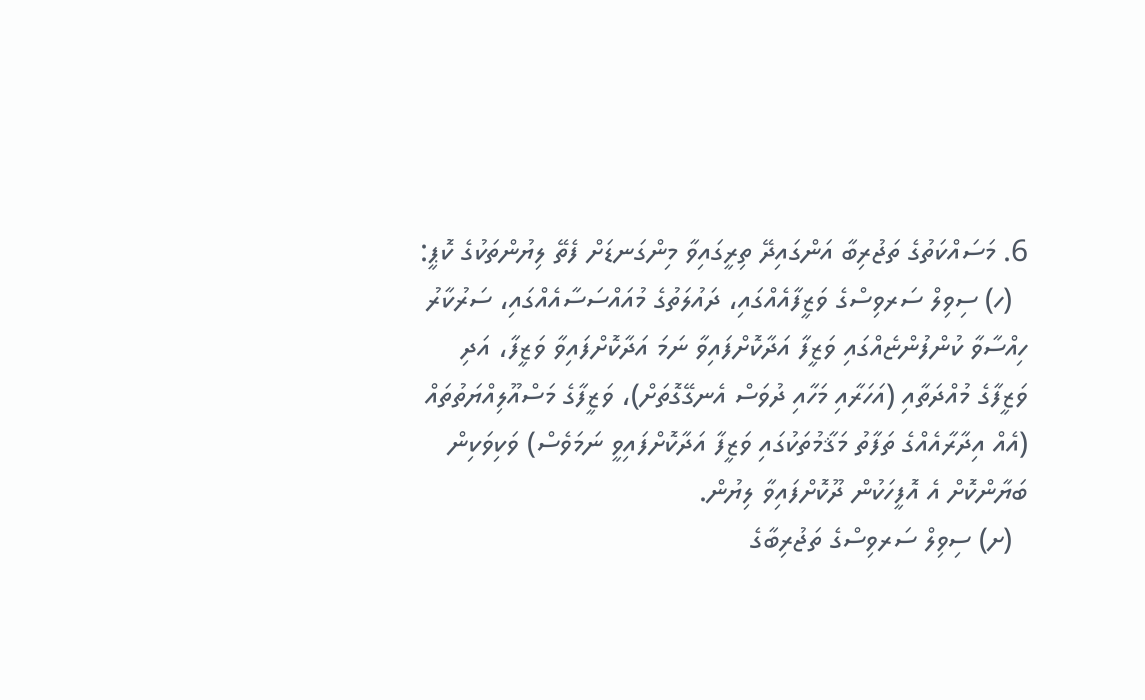6. މަސައްކަތުގެ ތަޖުރިބާ އަންގައިދޭ ތިރީގައިވާ މިންގަނޑަށް ފެތޭ ލިޔުންތަކުގެ ކޮޕީ:
  (ހ) ސިވިލް ސަރވިސްގެ ވަޒީފާއެއްގައި، ދައުލަތުގެ މުއައްސަސާއެއްގައި، ސަރުކާރު ހިއްސާވާ ކުންފުންޏެއްގައި ވަޒީފާ އަދާކޮށްފައިވާ ނަމަ އަދާކޮށްފައިވާ ވަޒީފާ، އަދި ވަޒީފާގެ މުއްދަތާއި (އަހަރާއި މަހާއި ދުވަސް އެނގޭގޮތަށް)، ވަޒީފާގެ މަސްއޫލިއްޔަތުތައް (އެއް އިދާރާއެއްގެ ތަފާތު މަޤާމުތަކުގައި ވަޒީފާ އަދާކޮށްފައިވީ ނަމަވެސް) ވަކިވަކިން ބަޔާންކޮށް އެ އޮފީހަކުން ދޫކޮށްފައިވާ ލިޔުން.
  (ށ) ސިވިލް ސަރވިސްގެ ތަޖުރިބާގެ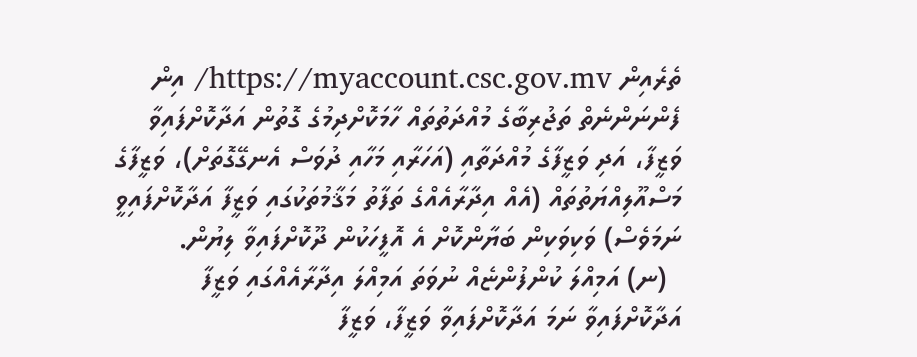ތެރެއިން https://myaccount.csc.gov.mv/ އިން ފެންނަންނެތް ތަޖުރިބާގެ މުއްދަތުތައް ހާމަކޮށްދިމުގެ ގޮތުން އަދާކޮށްފައިވާ ވަޒީފާ، އަދި ވަޒީފާގެ މުއްދަތާއި (އަހަރާއި މަހާއި ދުވަސް އެނގޭގޮތަށް)، ވަޒީފާގެ މަސްއޫލިއްޔަތުތައް (އެއް އިދާރާއެއްގެ ތަފާތު މަޤާމުތަކުގައި ވަޒީފާ އަދާކޮށްފައިވީ ނަމަވެސް) ވަކިވަކިން ބަޔާންކޮށް އެ އޮފީހަކުން ދޫކޮށްފައިވާ ލިޔުން.
  (ނ) އަމިއްލަ ކުންފުންޏެއް ނުވަތަ އަމިއްލަ އިދާރާއެއްގައި ވަޒީފާ އަދާކޮށްފައިވާ ނަމަ އަދާކޮށްފައިވާ ވަޒީފާ، ވަޒީފާ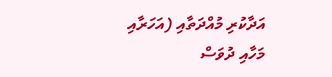އަދާކުރި މުއްދަތާއި (އަހަރާއި މަހާއި ދުވަސް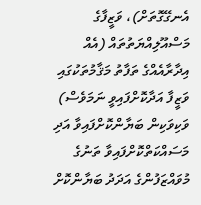އެނގޭގޮތަށް)، ވަޒީފާގެ މަސްއޫލިއްޔަތުތައް (އެއް އިދާރާއެއްގެ ތަފާތު މަޤާމުތަކުގައި ވަޒީފާ އަދާކޮށްފައިވީ ނަމަވެސް) ވަކިވަކިން ބަޔާންކޮށްފައިވާ އަދި މަސައްކަތްކޮށްފައިވާ ތަނުގެ މުވައްޒަފުންގެ އަދަދު ބަޔާންކޮށް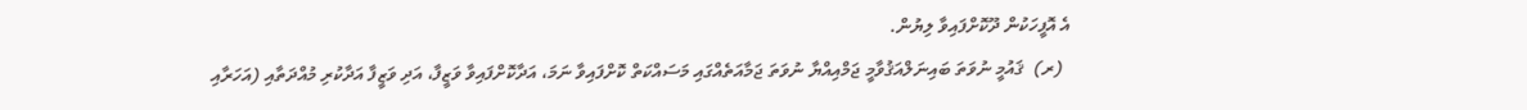އެ އޮފީހަކުން ދޫކޮށްފައިވާ ލިޔުން.
  (ރ)  ޤައުމީ ނުވަތަ ބައިނަލްއަޤުވާމީ ޖަމްއިއްޔާ ނުވަތަ ޖަމާއަތެއްގައި މަސައްކަތް ކޮށްފައިވާ ނަމަ، އަދާކޮށްފައިވާ ވަޒީފާ، އަދި ވަޒީފާ އަދާކުރި މުއްދަތާއި (އަހަރާއި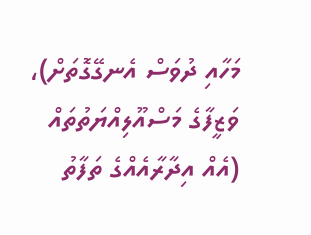މަހާއި ދުވަސް އެނގޭގޮތަށް)، ވަޒީފާގެ މަސްއޫލިއްޔަތުތައް (އެއް އިދާރާއެއްގެ ތަފާތު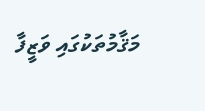މަޤާމުތަކުގައި ވަޒީފާ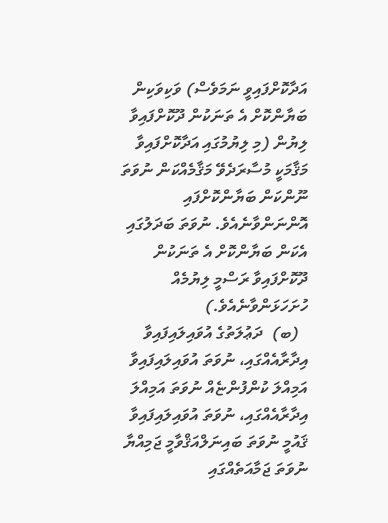އަދާކޮށްފައިވީ ނަމަވެސް) ވަކިވަކިން ބަޔާންކޮށް އެ ތަނަކުން ދޫކޮށްފައިވާ ލިޔުން (މި ލިޔުމުގައި އަދާކޮށްފައިވާ މަޤާމަކީ މުސާރަދެވޭ މަޤާމެއްކަން ނުވަތަ ނޫންކަން ބަޔާންކޮށްފައި އޮންނަންވާނެއެވެ. ނުވަތަ ބަދަލުގައި އެކަން ބަޔާންކޮށް އެ ތަނަކުން ދޫކޮށްފައިވާ ރަސްމީ ލިޔުމެއް ހުށަހަޅަންވާނެއެވެ.)
  (ބ)  ދަޢުލަތުގެ އުވައިލައިފައިވާ އިދާރާއެއްގައި، ނުވަތަ އުވައިލައިފައިވާ އަމިއްލަ ކުންފުންޏެއް ނުވަތަ އަމިއްލަ އިދާރާއެއްގައި، ނުވަތަ އުވައިލައިފައިވާ ޤައުމީ ނުވަތަ ބައިނަލްއަޤްވާމީ ޖަމިއްޔާ ނުވަތަ ޖަމާއަތެއްގައި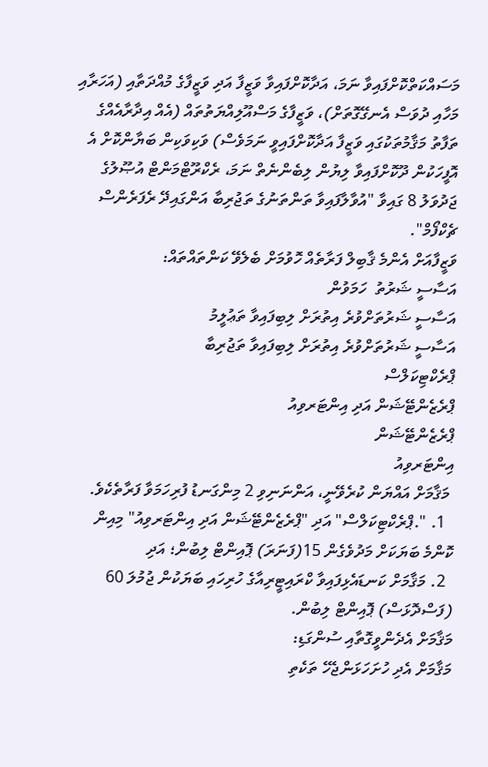މަސައްކަތްކޮށްފައިވާ ނަމަ، އަދާކޮށްފައިވާ ވަޒީފާ އަދި ވަޒީފާގެ މުއްދަތާއި (އަހަރާއި މަހާއި ދުވަސް އެނގޭގޮތަށް)، ވަޒީފާގެ މަސްއޫލިއްޔަތުތައް (އެއް އިދާރާއެއްގެ ތަފާތު މަޤާމުތަކުގައި ވަޒީފާ އަދާކޮށްފައިވީ ނަމަވެސް) ވަކިވަކިން ބަޔާންކޮށް އެ އޮފީހަކުން ދޫކޮށްފައިވާ ލިޔުން ލިބެންނެތް ނަމަ، ރެކްރޫޓްމަންޓް އުޞޫލުގެ ޖަދުވަލު 8 ގައިވާ "އުވާލާފައިވާ ތަންތަނުގެ ތަޖުރިބާ އަންގައިދޭ ރެފަރެންސް ޗެކްފޯމް".
ވަޒީފާއަށް އެންމެ ޤާބިލް ފަރާތެއް ހޮވުމަށް ބެލެވޭ ކަންތައްތައް:
އަސާސީ ޝަރުތު  ހަމަވުން
އަސާސީ ޝަރުތަށްވުރެ އިތުރަށް ލިބިފައިވާ ތަޢުލީމު
އަސާސީ ޝަރުތަށްވުރެ އިތުރަށް ލިބިފައިވާ ތަޖުރިބާ
ޕްރެކްޓިކަލްސް
ޕްރެޒެންޓޭޝަން އަދި އިންޓަރވިއު
ޕްރެޒެންޓޭޝަން
އިންޓަރވިއު
 މަޤާމަށް އައްޔަން ކުރެވޭނީ، އަންނަނިވި 2 މިންގަނޑު ފުރިހަމަވާ ފަރާތެކެވެ.
  1. ".ޕްރެކްޓިކަލްސް" އަދި "ޕްރެޒެންޓޭޝަން އަދި އިންޓަރވިއު" މިއިން ކޮންމެ ބަޔަކަށް މަދުވެގެން 15(ފަނަރަ) ޕޮއިންޓް ލިބުން؛ އަދި
  2. މަޤާމަށް ކަނޑައެޅިފައިވާ ކްރައިޓީރިއާގެ ހުރިހައި ބަޔަކުން ޖުމުލަ 60 (ފަސްދޮޅަސް) ޕޮއިންޓް ލިބުން.
މަޤާމަށް އެދެންވީގޮތާއި ސުންގަޑި:
މަޤާމަށް އެދި ހުށަހަޅަންޖެހޭ ތަކެތި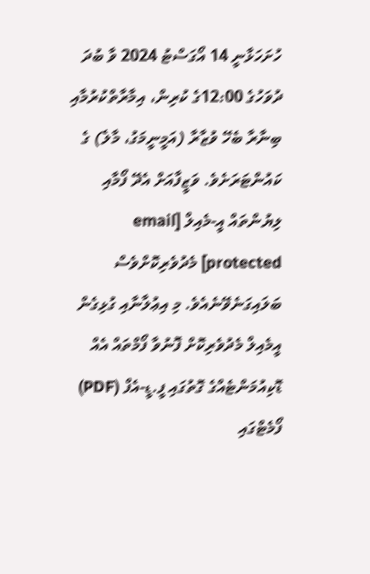ހުށަހަޅާނީ 14 އޯގަސްޓު 2024 ވާ ބުދަ ދުވަހުގެ 12:00ގެ ކުރިން، އިމާރާތްކުރުމާއި ބިނާރާ ބެހޭ ވުޒާރާ (އަމީނީމަގު، މާލެ) ގެ ކައުންޓަރަށެވެ. ވަޒީފާއަށް އެދޭ ފޯމާއި ލިޔުންތައް އީ-މެއިލް [email protected] މެދުވެރިކޮށްވެސް ބަލައިގަނެވޭނެއެވެ. މި އިޢުލާނާއި ގުޅިގެން އީމެއިލް މެދުވެރިކޮށް ފޮނުވާ ފޯމްތައް އެއް ޑޮކިއުމަންޓެއްގެ ގޮތުގައި ފީ.ޑީ-އެފް (PDF) ފޯމެޓްގައި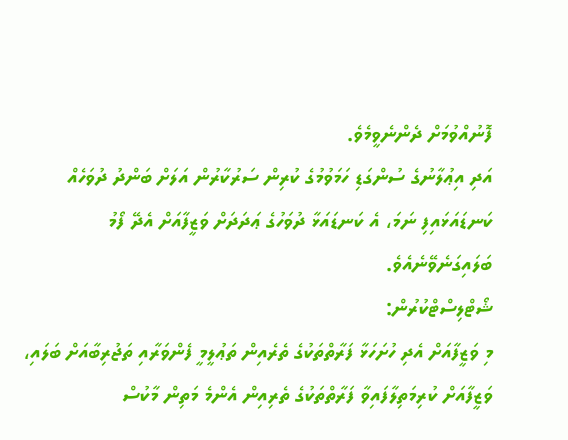ފޮނުއްވުމަށް ދެންނެވީމެވެ.
އަދި އިޢުލާނުގެ ސުންގަޑި ހަމަވުމުގެ ކުރިން ސަރުކާރުން އަލަށް ބަންދު ދުވަހެއް ކަނޑައަޅައިފި ނަމަ، އެ ކަނޑައަޅާ ދުވަހުގެ ޢަދަދަށް ވަޒީފާއަށް އެދޭ ފޯމު ބަލައިގަނެވޭނެއެވެ.
ޝޯޓްލިސްޓްކުރުން:
މި ވަޒީފާއަށް އެދި ހުށަހަޅާ ފަރާތްތަކުގެ ތެރެއިން ތަޢުލީމީ ފެންވަރާއި ތަޖުރިބާއަށް ބަލައި، ވަޒީފާއަށް ކުރިމަތިލާފައިވާ ފަރާތްތަކުގެ ތެރިއިން އެންމެ މަތިން މާކުސް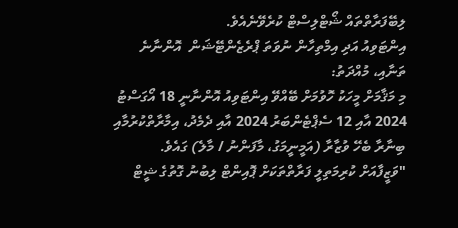ލިބޭފަރާތްތައް ޝޯޓްލިސްޓް ކުރެވޭނެއެވެ.
އިންޓަވިއު އަދި އިމްތިހާން ނުވަތަ ޕްރެޒެންޓޭޝަން  އޮންނާނެ ތަނާއި، މުއްދަތު:
މި މަޤާމަށް މީހަކު ހޮވުމަށް ބޭއްވޭ އިންޓަވިއު އޮންނާނީ 18 އޯގަސްޓު 2024 އާއި 12 ސެޕްޓެންބަރު 2024 އާއި ދެމެދު، އިމާރާތްކުރުމާއި ބިނާރާ ބެހޭ ވުޒާރާ (އަމީނީމަގު، މާފަންނު / މާލެ) ގައެވެ.
"ވަޒީފާއަށް ކުރިމަތިލީ ފަރާތްތަކަށް ޕޮއިންޓް ލިބުނު ގޮތުގެ ޝީޓް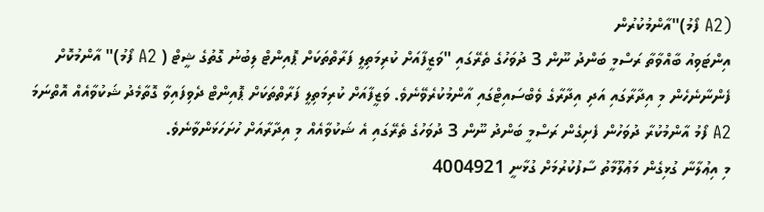(A2 ފޯމު)"އާންމުކުރުން
އިންޓަވިއު ބާއްވާތާ ރަސްމީ ބަންދު ނޫން 3 ދުވަހުގެ ތެރޭގައި "ވަޒީފާއަށް ކުރިމަތިލީ ފަރާތްތަކަށް ޕޮއިންޓް ލިބުނު ގޮތުގެ ޝީޓް ( A2 ފޯމު)" އާންމުކޮށް ފެންނާނެހެން މި އިދާރާގައި އަދި އިދާރާގެ ވެބްސައިޓްގައި އާންމުކުރެވޭނެވެ. ވަޒީފާއަށް ކުރިމަތިލީ ފަރާތްތަކަށް ޕޮއިންޓް ދެވިފައިވާ ގޮތާމެދު ޝަކުވާއެއް އޮތްނަމަ A2 ފޯމު އާންމުކުރާ ދުވަހުން ފެށިގެން ރަސްމީ ބަންދު ނޫން 3 ދުވަހުގެ ތެރޭގައި އެ ޝަކުވާއެއް މި އިދާރާއަށް ހުށަހަޅަންވާނެވެ.
މި އިޢުލާނާ ގުޅިގެން މަޢުލޫމާތު ސާފުކުރުމަށް ގުޅާނީ 4004921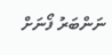ނަންބަރު ފޯނަށް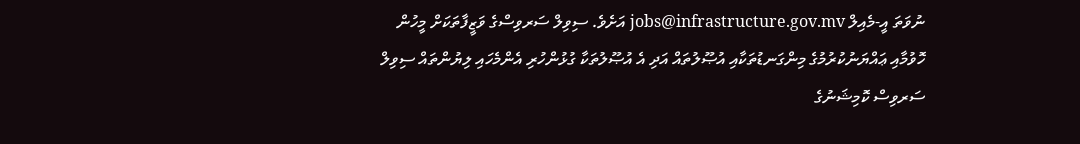ނުވަތަ އީ-މެއިލް jobs@infrastructure.gov.mv އަށެވެ. ސިވިލް ސަރވިސްގެ ވަޒީފާތަކަށް މީހުން ހޮވުމާއި ޢައްޔަނުކުރުމުގެ މިންގަނޑުތަކާއި އުޞޫލުތައް އަދި އެ އުޞޫލުތަކާ ގުޅުންހުރި އެންމެހައި ލިޔުންތައް ސިވިލް ސަރވިސް ކޮމިޝަނުގެ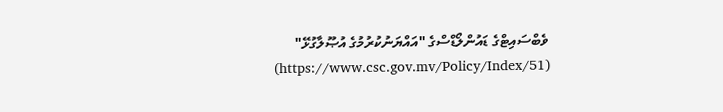ވެބްސައިޓްގެ ޑައުންލޯޑްސްގެ "އައްޔަނުކުރުމުގެ އުޞޫލާގުޅޭ" (https://www.csc.gov.mv/Policy/Index/51)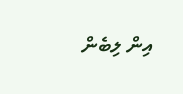އިން ލިބެން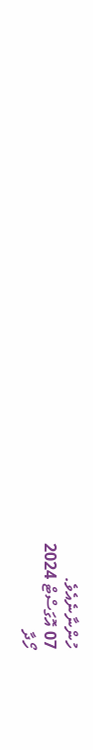ހުންނާނެއެވެ.
07 އޮގަސްޓް 2024
ހޯދާ